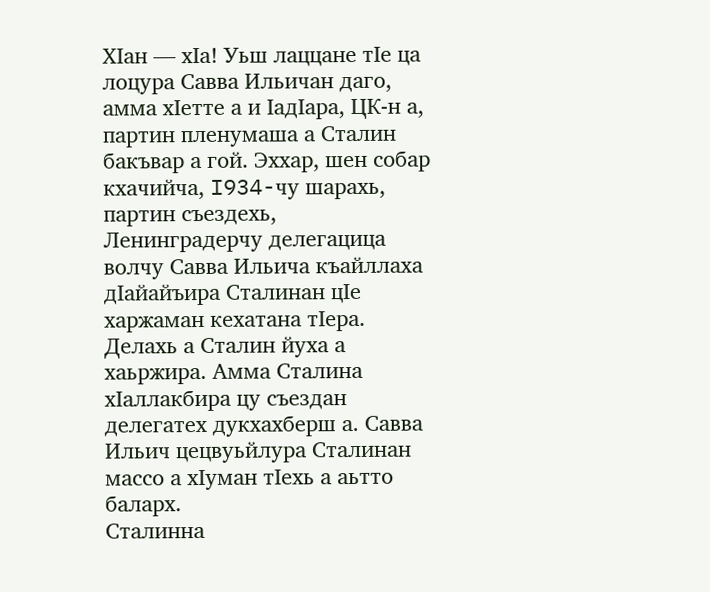ХIан — хIа! Уьш лаццане тIе ца лоцура Савва Ильичан даго, амма хIетте а и IадIара, ЦК-н а, партин пленумаша а Сталин бакъвар а гой. Эххар, шен собар кхачийча, I934-чу шарахь, партин съездехь, Ленинградерчу делегацица волчу Савва Ильича къайллаха дIайайъира Сталинан цIе харжаман кехатана тIера. Делахь а Сталин йуха а хаьржира. Амма Сталина хIаллакбира цу съездан делегатех дукхахберш а. Савва Ильич цецвуьйлура Сталинан массо а хIуман тIехь а аьтто баларх.
Сталинна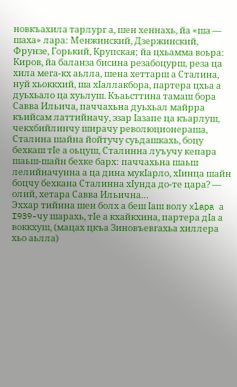новкъахила тарлург а, шен хеннахь, йа «ша — шаха» лара: Менжинский, Дзержинский, Фрунзе, Горький, Крупская; йа цхьамма воьра: Киров, йа баланза бисина резабоцурш, реза ца хила мега-кх аьлла, шена хеттарш а Сталина, нуй хьоккхий, ша хIаллакбора, партера цхьа а дуьхьало ца хуьлуш. Къаьсттина тамаш бора Савва Ильича, паччахьна дуьхьал майрра къийсам латтийначу, эзар Iазапе ца къарлуш, чекхбийлинчу ширачу революционераша, Сталина шайна йойтучу суьдашкахь, боцу бехкаш тIе а оьцуш, Сталинна луъучу кепара шаьш-шайн бехке барх: паччахьна шаьш лелийначунна а ца дина мукIарло, хIинца шайн боцчу бехкана Сталинна хIунда до-те цара? — олий, хетара Савва Ильична…
Эххар тийнна шен болх а беш Iаш волу xlapa а I939-чу шарахь, тIе а кхайкхина, партера дIа а воккхуш, (мацах цкъа Зиновъевгахьа хиллера хьо аьлла)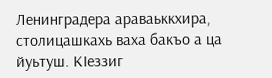Ленинградера араваьккхира, столицашкахь ваха бакъо а ца йуьтуш. КIеззиг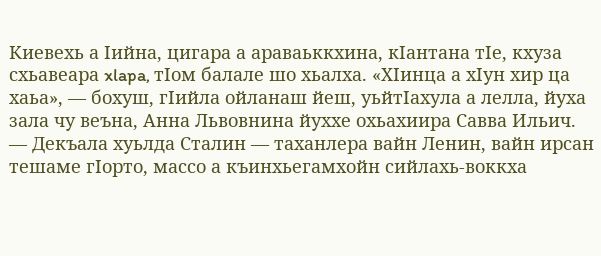Киевехь а Iийна, цигара а араваьккхина, кIантана тIе, кхуза схьавеара xlapa, тIом балале шо хьалха. «ХIинца а хIун хир ца хаьа», — бохуш, гIийла ойланаш йеш, уьйтIахула а лелла, йуха зала чу веъна, Анна Львовнина йуххе охьахиира Савва Ильич.
— Декъала хуьлда Сталин — таханлера вайн Ленин, вайн ирсан тешаме гIорто, массо а къинхьегамхойн сийлахь-воккха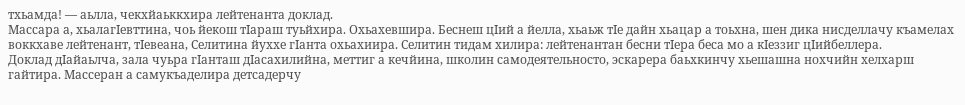тхьамда! — аьлла, чекхйаьккхира лейтенанта доклад.
Массара а, хьалагIевттина, чоь йекош тIараш туьйхира. Охьахевшира. Беснеш цIий а йелла, хьаьж тIе дайн хьацар а тоьхна, шен дика нисделлачу къамелах воккхаве лейтенант, тIевеана, Селитина йуххе гIанта охьахиира. Селитин тидам хилира: лейтенантан бесни тIера беса мо а кIеззиг цIийбеллера.
Доклад дIайаьлча, зала чуьра гIанташ дIасахилийна, меттиг а кечйина, школин самодеятельносто, эскарера баьхкинчу хьешашна нохчийн хелхарш гайтира. Массеран а самукъаделира детсадерчу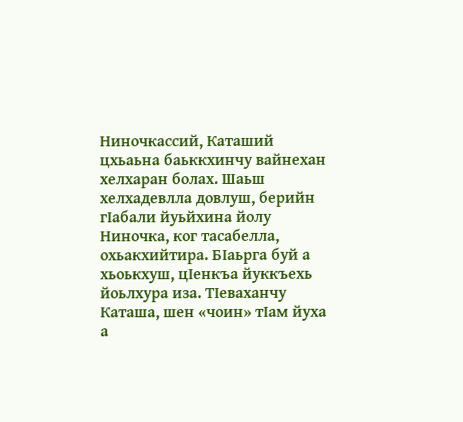Ниночкассий, Каташий цхьаьна баьккхинчу вайнехан хелхаран болах. Шаьш хелхадевлла довлуш, берийн гIабали йуьйхина йолу Ниночка, ког тасабелла, охьакхийтира. БIаьрга буй а хьоькхуш, цIенкъа йуккъехь йоьлхура иза. ТIеваханчу Каташа, шен «чоин» тIам йуха а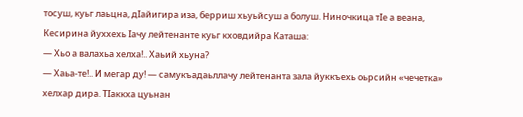тосуш, куьг лаьцна, дIайигира иза, берриш хьуьйсуш а болуш. Ниночкица тIе а веана, Кесирина йуххехь Iачу лейтенанте куьг кховдийра Каташа:
— Хьо а валахьа хелха!.. Хаьий хьуна?
— Хаьа-те!.. И мегар ду! — самукъадаьллачу лейтенанта зала йуккъехь оьрсийн «чечетка» хелхар дира. ТIаккха цуьнан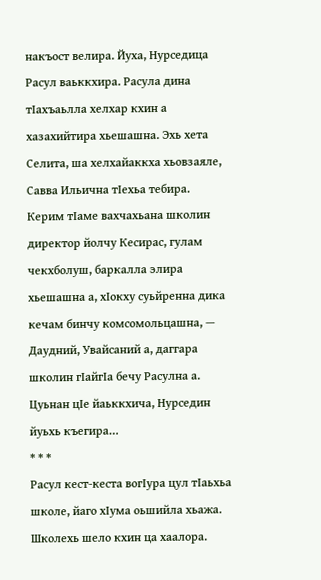накъост велира. Йуха, Нурседица Расул ваьккхира. Расула дина тIахъаьлла хелхар кхин а хазахийтира хьешашна. Эхь хета Селита, ша хелхайаккха хьовзаяле, Савва Ильична тIехьа тебира.
Керим тIаме вахчахьана школин директор йолчу Кесирас, гулам чекхболуш, баркалла элира хьешашна а, хIокху суьйренна дика кечам бинчу комсомольцашна, — Даудний, Увайсаний а, даггара школин гIайгIа бечу Расулна а. Цуьнан цIе йаьккхича, Нурседин йуьхь къегира…
* * *
Расул кест-кеста вогIура цул тIаьхьа школе, йаго хIума оьшийла хьажа.
Школехь шело кхин ца хаалора.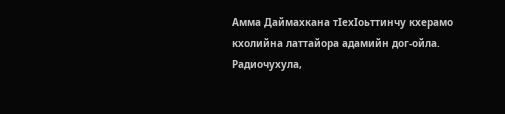Амма Даймахкана тIехIоьттинчу кхерамо кхолийна латтайора адамийн дог-ойла.
Радиочухула,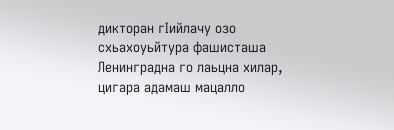дикторан гIийлачу озо схьахоуьйтура фашисташа Ленинградна го лаьцна хилар, цигара адамаш мацалло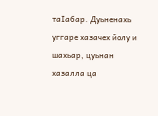таIабар. Дуьненахь уггаре хазачех йолу и шахьар, цуьнан хазалла ца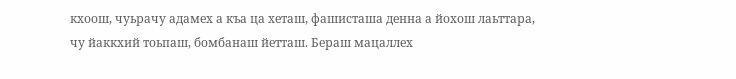кхоош, чуьрачу адамех а къа ца хеташ, фашисташа денна а йохош лаьттара, чу йаккхий тоьпаш, бомбанаш йетташ. Бераш мацаллех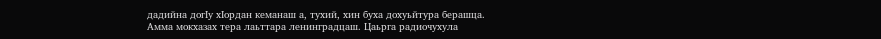дадийна догIу хIордан кеманаш а, тухий, хин буха дохуьйтура берашца.
Амма мокхазах тера лаьттара ленинградцаш. Цаьрга радиочухула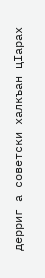дерриг а советски халкъан цIарах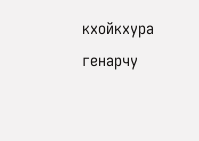кхойкхура генарчу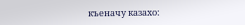къеначу казахо: